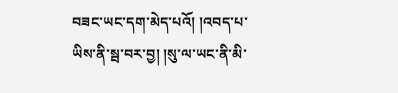བཟང་ཡང་དག་མེད་པའོ། །འབད་པ་ཡིས་ནི་སྦ་བར་བྱ། །སུ་ལ་ཡང་ནི་མི་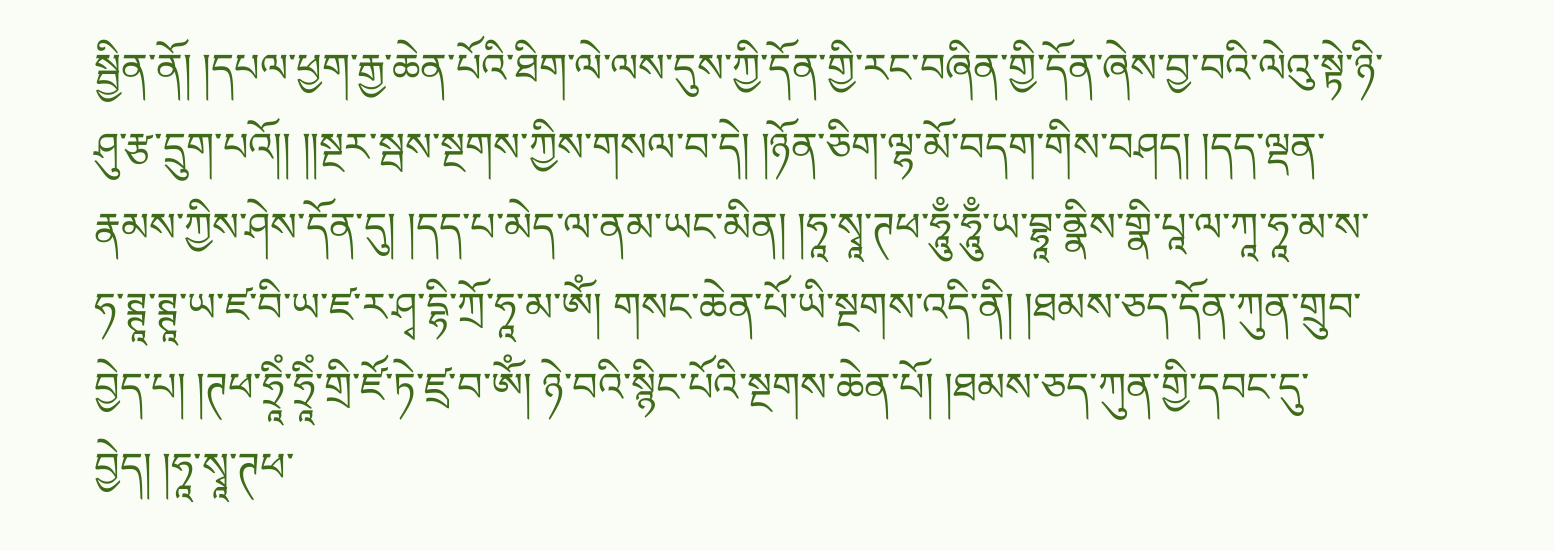སྦྱིན་ནོ། །དཔལ་ཕྱག་རྒྱ་ཆེན་པོའི་ཐིག་ལེ་ལས་དུས་ཀྱི་དོན་གྱི་རང་བཞིན་གྱི་དོན་ཞེས་བྱ་བའི་ལེའུ་སྟེ་ཉི་ཤུ་རྩ་དྲུག་པའོ།། །།སྔར་སྦས་སྔགས་ཀྱིས་གསལ་བ་དེ། །ཉོན་ཅིག་ལྷ་མོ་བདག་གིས་བཤད། །དད་ལྡན་རྣམས་ཀྱིས་ཤེས་དོན་དུ། །དད་པ་མེད་ལ་ནམ་ཡང་མིན། །ཧཱ་སྭཱ་ཊཕ་ཧཱུྃ་ཧཱུྃ་ཡ་བྷཱ་ནྣིས་གྣི་པཱ་ལ་ཀཱ་ཧཱ་མ་ས་ཧ་ཊྚཱ་ཊྚཱ་ཡ་ཛ་བི་ཡ་ཛ་ར་ཤྭ་དྷི་ཀྲོ་ཧཱ་མ་ཨོཾ། གསང་ཆེན་པོ་ཡི་སྔགས་འདི་ནི། །ཐམས་ཅད་དོན་ཀུན་གྲུབ་བྱེད་པ། །ཊཕ་ཧྲཱིཾ་ཧྲཱིཾ་གྲི་ཛོ་ཏེ་ཛྲ་བ་ཨོཾ། ཉེ་བའི་སྙིང་པོའི་སྔགས་ཆེན་པོ། །ཐམས་ཅད་ཀུན་གྱི་དབང་དུ་བྱེད། །ཧཱ་སྭཱ་ཊཕ་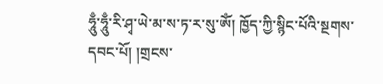ཧཱུྃ་ཧཱུྃ་རི་ཤྭ་ཡེ་མ་ས་ཏ་ར་སུ་ཨོཾ། ཁྱོད་ཀྱི་སྙིང་པོའི་སྔགས་དབང་པོ། །གྲངས་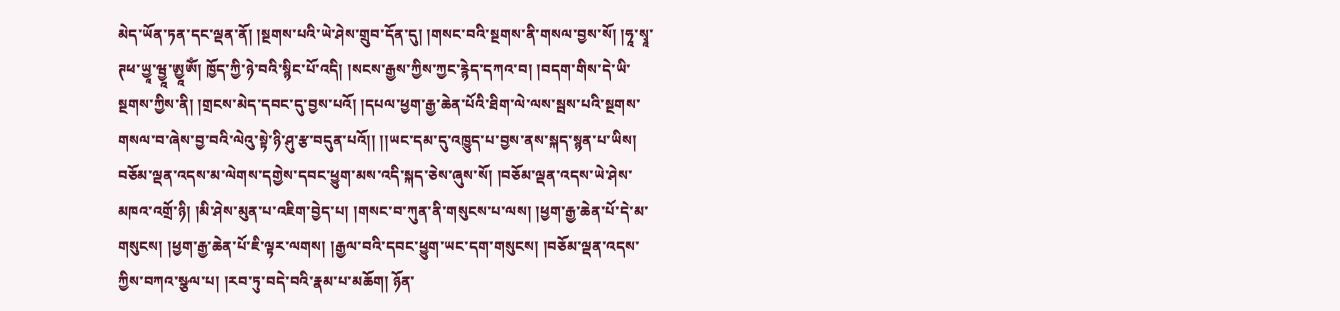མེད་ཡོན་ཏན་དང་ལྡན་ནོ། །སྔགས་པའི་ཡེ་ཤེས་གྲུབ་དོན་དུ། །གསང་བའི་སྔགས་ནི་གསལ་བྱས་སོ། །ཧཱ་སྭཱ་ཊཕ་ཡྱཱ་ཝྱཱ་ཨྱཱཨོཾ། ཁྱོད་ཀྱི་ཉེ་བའི་སྙིང་པོ་འདི། །སངས་རྒྱས་ཀྱིས་ཀྱང་རྙེད་དཀའ་བ། །བདག་གིས་དེ་ཡི་སྔགས་ཀྱིས་ནི། །གྲངས་མེད་དབང་དུ་བྱས་པའོ། །དཔལ་ཕྱག་རྒྱ་ཆེན་པོའི་ཐིག་ལེ་ལས་སྦས་པའི་སྔགས་གསལ་བ་ཞེས་བྱ་བའི་ལེའུ་སྟེ་ཉི་ཤུ་རྩ་བདུན་པའོ།། །།ཡང་དམ་དུ་འཁྱུད་པ་བྱས་ནས་སྐད་སྙན་པ་ཡིས། བཅོམ་ལྡན་འདས་མ་ལེགས་དགྱེས་དབང་ཕྱུག་མས་འདི་སྐད་ཅེས་ཞུས་སོ། །བཅོམ་ལྡན་འདས་ཡེ་ཤེས་མཁའ་འགྲོ་ཉི། །མི་ཤེས་མུན་པ་འཇིག་བྱེད་པ། །གསང་བ་ཀུན་ནི་གསུངས་པ་ལས། །ཕྱག་རྒྱ་ཆེན་པོ་དེ་མ་གསུངས། །ཕྱག་རྒྱ་ཆེན་པོ་ཇི་ལྟར་ལགས། །རྒྱལ་བའི་དབང་ཕྱུག་ཡང་དག་གསུངས། །བཅོམ་ལྡན་འདས་ཀྱིས་བཀའ་སྩལ་པ། །རབ་ཏུ་བདེ་བའི་རྣམ་པ་མཆོག། ཉོན་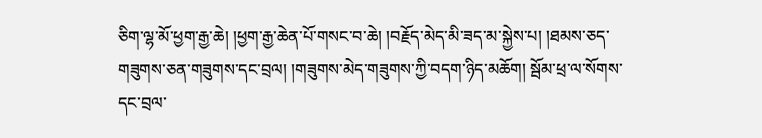ཅིག་ལྷ་མོ་ཕྱག་རྒྱ་ཆེ། །ཕྱག་རྒྱ་ཆེན་པོ་གསང་བ་ཆེ། །བརྗོད་མེད་མི་ཟད་མ་སྐྱེས་པ། །ཐམས་ཅད་གཟུགས་ཅན་གཟུགས་དང་བྲལ། །གཟུགས་མེད་གཟུགས་ཀྱི་བདག་ཉིད་མཆོག། སྦོམ་ཕྲ་ལ་སོགས་དང་བྲལ་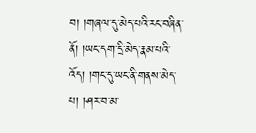བ། །གཞལ་དུ་མེད་པའི་རང་བཞིན་ནོ། །ཡང་དག་དྲི་མེད་རྣམ་པའི་འོད། །གང་དུ་ཡང་ནི་གནས་མེད་པ། །ཤར་བ་མ་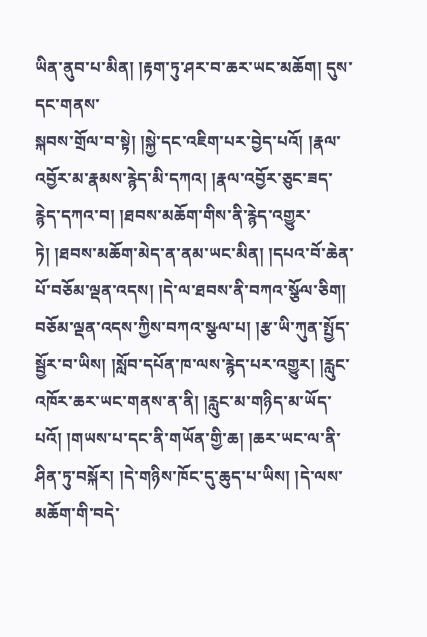ཡིན་ནུབ་པ་མིན། །རྟག་ཏུ་ཤར་བ་ཆར་ཡང་མཆོག། དུས་དང་གནས་
སྐབས་གྲོལ་བ་སྟེ། །སྐྱེ་དང་འཇིག་པར་བྱེད་པའོ། །རྣལ་འབྱོར་མ་རྣམས་རྙེད་མི་དཀའ། །རྣལ་འབྱོར་ཅུང་ཟད་རྙེད་དཀའ་བ། །ཐབས་མཆོག་གིས་ནི་རྙེད་འགྱུར་ཏེ། །ཐབས་མཆོག་མེད་ན་ནམ་ཡང་མིན། །དཔའ་བོ་ཆེན་པོ་བཅོམ་ལྡན་འདས། །དེ་ལ་ཐབས་ནི་བཀའ་སྩོལ་ཅིག། བཅོམ་ལྡན་འདས་ཀྱིས་བཀའ་སྩལ་པ། །རྩ་ཡི་ཀུན་སྤྱོད་སྦྱོར་བ་ཡིས། །སློབ་དཔོན་ཁ་ལས་རྙེད་པར་འགྱུར། །རླུང་འཁོར་ཆར་ཡང་གནས་ན་ནི། །རླུང་མ་གཉིད་མ་ཡོད་པའོ། །གཡས་པ་དང་ནི་གཡོན་གྱི་ཆ། །ཆར་ཡང་ལ་ནི་ཤིན་ཏུ་བསྐོར། །དེ་གཉིས་ཁོང་དུ་ཆུད་པ་ཡིས། །དེ་ལས་མཆོག་གི་བདེ་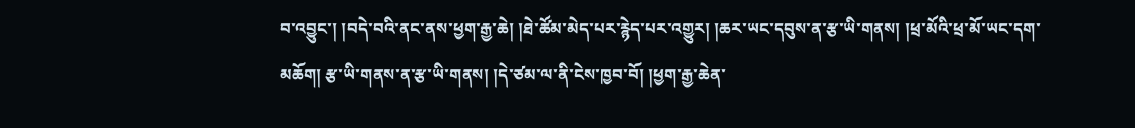བ་འབྱུང་། །བདེ་བའི་ནང་ནས་ཕྱག་རྒྱ་ཆེ། །ཐེ་ཚོམ་མེད་པར་རྙེད་པར་འགྱུར། །ཆར་ཡང་དབུས་ན་རྩ་ཡི་གནས། །ཕྲ་མོའི་ཕྲ་མོ་ཡང་དག་མཆོག། རྩ་ཡི་གནས་ན་རྩ་ཡི་གནས། །དེ་ཙམ་ལ་ནི་ངེས་ཁྱབ་བོ། །ཕྱག་རྒྱ་ཆེན་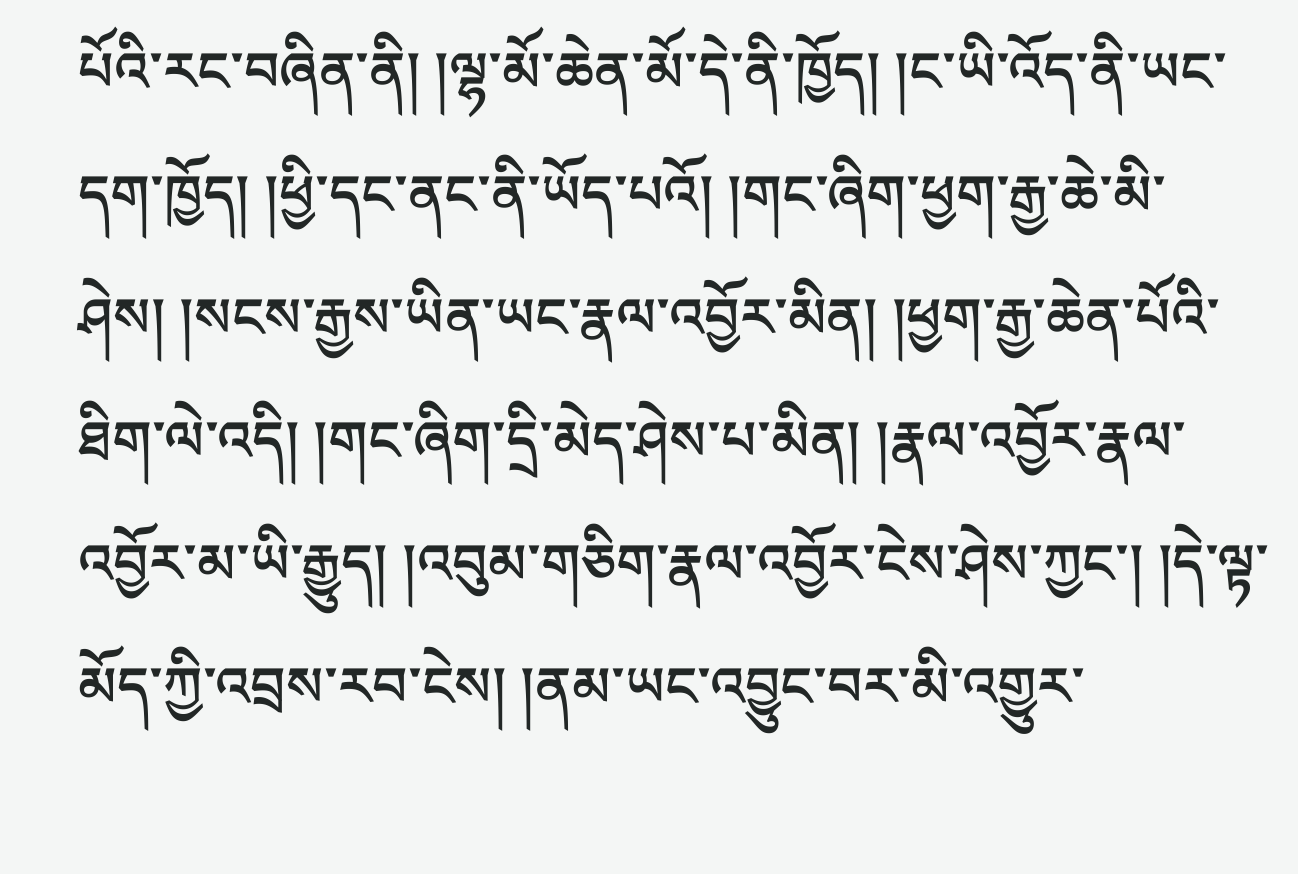པོའི་རང་བཞིན་ནི། །ལྷ་མོ་ཆེན་མོ་དེ་ནི་ཁྱོད། །ང་ཡི་འོད་ནི་ཡང་དག་ཁྱོད། །ཕྱི་དང་ནང་ནི་ཡོད་པའོ། །གང་ཞིག་ཕྱག་རྒྱ་ཆེ་མི་ཤེས། །སངས་རྒྱས་ཡིན་ཡང་རྣལ་འབྱོར་མིན། །ཕྱག་རྒྱ་ཆེན་པོའི་ཐིག་ལེ་འདི། །གང་ཞིག་དྲི་མེད་ཤེས་པ་མིན། །རྣལ་འབྱོར་རྣལ་འབྱོར་མ་ཡི་རྒྱུད། །འབུམ་གཅིག་རྣལ་འབྱོར་ངེས་ཤེས་ཀྱང་། །དེ་ལྟ་མོད་ཀྱི་འབྲས་རབ་ངེས། །ནམ་ཡང་འབྱུང་བར་མི་འགྱུར་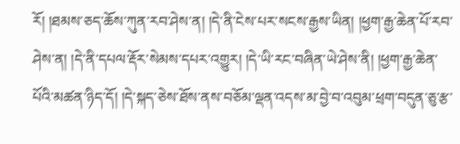རོ། །ཐམས་ཅད་ཆོས་ཀུན་རབ་ཤེས་ན། །དེ་ནི་ངེས་པར་སངས་རྒྱས་ཡིན། །ཕྱག་རྒྱ་ཆེན་པོ་རབ་ཤེས་ན། །དེ་ནི་དཔལ་རྡོར་སེམས་དཔར་འགྱུར། །དེ་ཡི་རང་བཞིན་ཡེ་ཤེས་ནི། །ཕྱག་རྒྱ་ཆེན་པོའི་མཚན་ཉིད་དོ། །དེ་སྐད་ཅེས་ཐོས་ནས་བཅོམ་ལྡན་འདས་མ་བྱེ་བ་འབུམ་ཕྲག་བདུན་ཅུ་རྩ་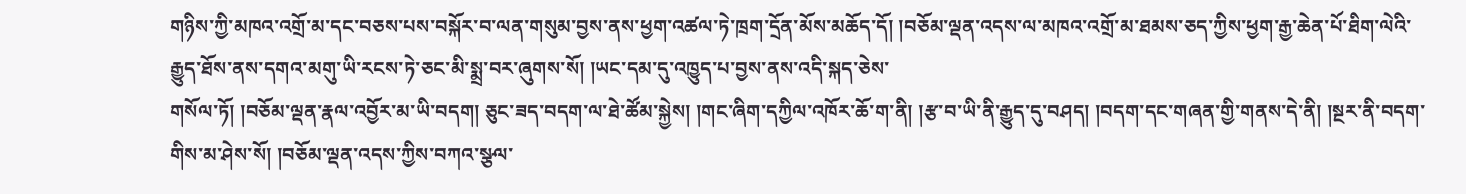གཉིས་ཀྱི་མཁའ་འགྲོ་མ་དང་བཅས་པས་བསྐོར་བ་ལན་གསུམ་བྱས་ནས་ཕྱག་འཚལ་ཏེ་ཁྲག་དྲོན་མོས་མཆོད་དོ། །བཅོམ་ལྡན་འདས་ལ་མཁའ་འགྲོ་མ་ཐམས་ཅད་ཀྱིས་ཕྱག་རྒྱ་ཆེན་པོ་ཐིག་ལེའི་རྒྱུད་ཐོས་ནས་དགའ་མགུ་ཡི་རངས་ཏེ་ཅང་མི་སྨྲ་བར་ཞུགས་སོ། །ཡང་དམ་དུ་འཁྱུད་པ་བྱས་ནས་འདི་སྐད་ཅེས་
གསོལ་ཏོ། །བཅོམ་ལྡན་རྣལ་འབྱོར་མ་ཡི་བདག། ཅུང་ཟད་བདག་ལ་ཐེ་ཚོམ་སྐྱེས། །གང་ཞིག་དཀྱིལ་འཁོར་ཆོ་ག་ནི། །རྩ་བ་ཡི་ནི་རྒྱུད་དུ་བཤད། །བདག་དང་གཞན་གྱི་གནས་དེ་ནི། །སྔར་ནི་བདག་གིས་མ་ཤེས་སོ། །བཅོམ་ལྡན་འདས་ཀྱིས་བཀའ་སྩལ་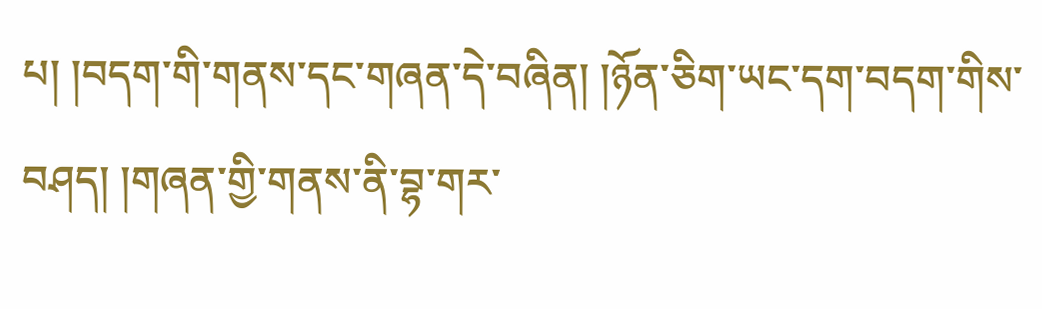པ། །བདག་གི་གནས་དང་གཞན་དེ་བཞིན། །ཉོན་ཅིག་ཡང་དག་བདག་གིས་བཤད། །གཞན་གྱི་གནས་ནི་བྷ་གར་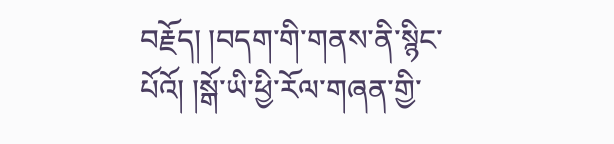བརྗོད། །བདག་གི་གནས་ནི་སྙིང་པོའོ། །སྒོ་ཡི་ཕྱི་རོལ་གཞན་གྱི་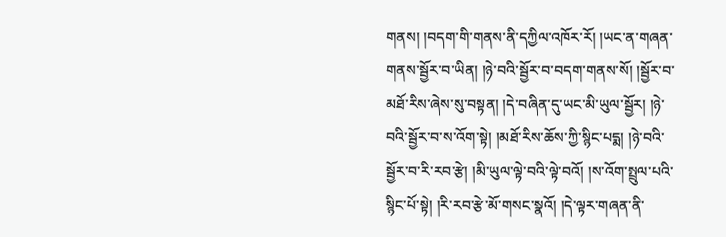གནས། །བདག་གི་གནས་ནི་དཀྱིལ་འཁོར་རོ། །ཡང་ན་གཞན་གནས་སྦྱོར་བ་ཡིན། །ཉེ་བའི་སྦྱོར་བ་བདག་གནས་སོ། །སྦྱོར་བ་མཐོ་རིས་ཞེས་སུ་བསྟན། །དེ་བཞིན་དུ་ཡང་མི་ཡུལ་སྦྱོར། །ཉེ་བའི་སྦྱོར་བ་ས་འོག་སྟེ། །མཐོ་རིས་ཆོས་ཀྱི་སྙིང་པདྨ། །ཉེ་བའི་སྦྱོར་བ་རི་རབ་རྩེ། །མི་ཡུལ་ལྟེ་བའི་ལྟེ་བའོ། །ས་འོག་སྤྲུལ་པའི་སྙིང་པོ་སྟེ། །རི་རབ་རྩེ་མོ་གསང་སྣའོ། །དེ་ལྟར་གཞན་ནི་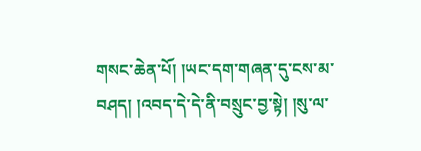གསང་ཆེན་པོ། །ཡང་དག་གཞན་དུ་ངས་མ་བཤད། །འབད་དེ་དེ་ནི་བསྲུང་བྱ་སྟེ། །སུ་ལ་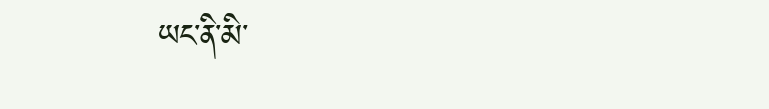ཡང་ནི་མི་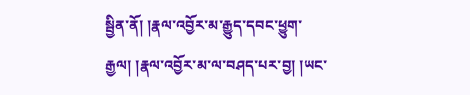སྦྱིན་ནོ། །རྣལ་འབྱོར་མ་རྒྱུད་དབང་ཕྱུག་རྒྱལ། །རྣལ་འབྱོར་མ་ལ་བཤད་པར་བྱ། །ཡང་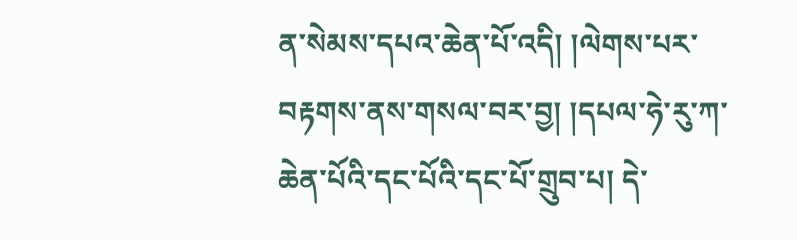ན་སེམས་དཔའ་ཆེན་པོ་འདི། །ལེགས་པར་བརྟགས་ནས་གསལ་བར་བྱ། །དཔལ་ཧེ་རུ་ཀ་ཆེན་པོའི་དང་པོའི་དང་པོ་གྲུབ་པ། དེ་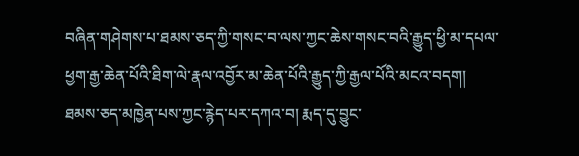བཞིན་གཤེགས་པ་ཐམས་ཅད་ཀྱི་གསང་བ་ལས་ཀྱང་ཆེས་གསང་བའི་རྒྱུད་ཕྱི་མ་དཔལ་ཕྱག་རྒྱ་ཆེན་པོའི་ཐིག་ལེ་རྣལ་འབྱོར་མ་ཆེན་པོའི་རྒྱུད་ཀྱི་རྒྱལ་པོའི་མངའ་བདག། ཐམས་ཅད་མཁྱེན་པས་ཀྱང་རྙེད་པར་དཀའ་བ། རྨད་དུ་བྱུང་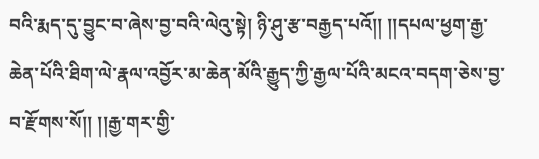བའི་རྨད་དུ་བྱུང་བ་ཞེས་བྱ་བའི་ལེའུ་སྟེ། ཉི་ཤུ་རྩ་བརྒྱད་པའོ།། །།དཔལ་ཕྱག་རྒྱ་ཆེན་པོའི་ཐིག་ལེ་རྣལ་འབྱོར་མ་ཆེན་མོའི་རྒྱུད་ཀྱི་རྒྱལ་པོའི་མངའ་བདག་ཅེས་བྱ་བ་རྫོགས་སོ།། །།རྒྱ་གར་གྱི་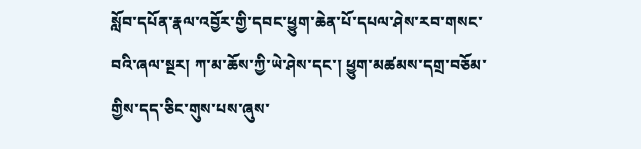སློབ་དཔོན་རྣལ་འབྱོར་གྱི་དབང་ཕྱུག་ཆེན་པོ་དཔལ་ཤེས་རབ་གསང་བའི་ཞལ་སྔར། ཀ་མ་ཆོས་ཀྱི་ཡེ་ཤེས་དང་། ཕྱུག་མཚམས་དགྲ་བཅོམ་གྱིས་དད་ཅིང་གུས་པས་ཞུས་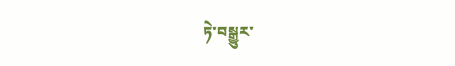ཏེ་བསྒྱུར་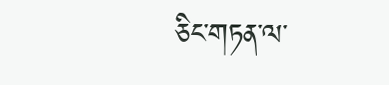ཅིང་གཏན་ལ་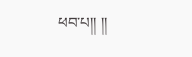ཕབ་པ།། །།